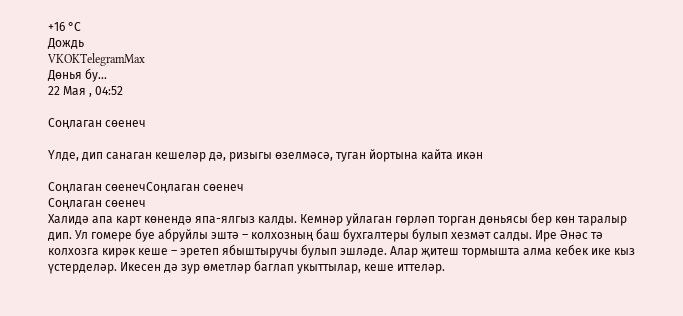+16 °С
Дождь
VKOKTelegramMax
Дөнья бу...
22 Мая , 04:52

Соңлаган сөенеч

Үлде, дип санаган кешеләр дә, ризыгы өзелмәсә, туган йортына кайта икән

Соңлаган сөенечСоңлаган сөенеч
Соңлаган сөенеч
Халидә апа карт көнендә япа-ялгыз калды. Кемнәр уйлаган гөрләп торган дөньясы бер көн таралыр дип. Ул гомере буе абруйлы эштә – колхозның баш бухгалтеры булып хезмәт салды. Ире Әнәс тә колхозга кирәк кеше – эретеп ябыштыручы булып эшләде. Алар җитеш тормышта алма кебек ике кыз үстерделәр. Икесен дә зур өметләр баглап укыттылар, кеше иттеләр.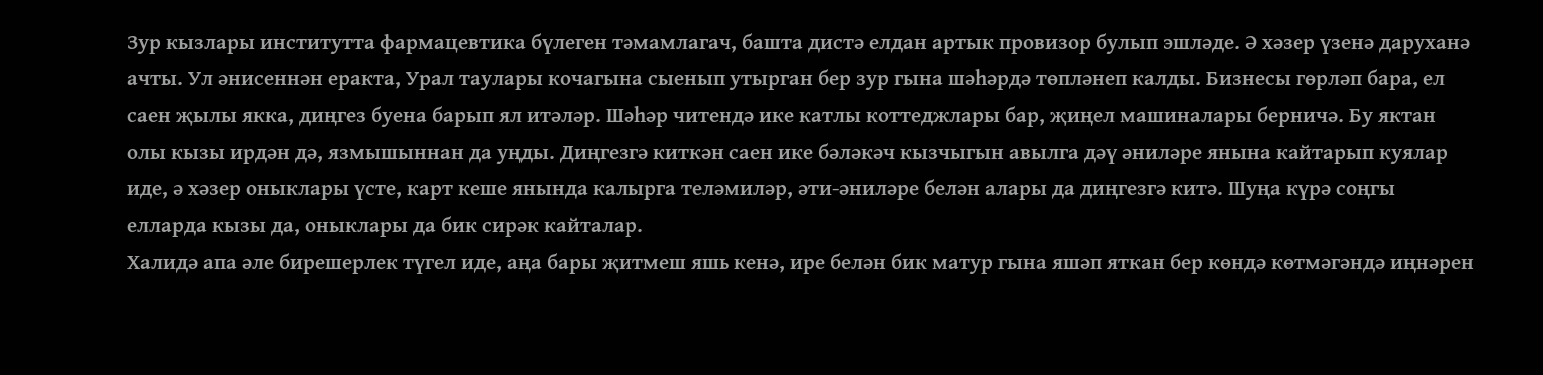Зур кызлары институтта фармацевтика бүлеген тәмамлагач, башта дистә елдан артык провизор булып эшләде. Ә хәзер үзенә даруханә ачты. Ул әнисеннән еракта, Урал таулары кочагына сыенып утырган бер зур гына шәһәрдә төпләнеп калды. Бизнесы гөрләп бара, ел саен җылы якка, диңгез буена барып ял итәләр. Шәһәр читендә ике катлы коттеджлары бар, җиңел машиналары берничә. Бу яктан олы кызы ирдән дә, язмышыннан да уңды. Диңгезгә киткән саен ике бәләкәч кызчыгын авылга дәү әниләре янына кайтарып куялар иде, ә хәзер оныклары үсте, карт кеше янында калырга теләмиләр, әти-әниләре белән алары да диңгезгә китә. Шуңа күрә соңгы елларда кызы да, оныклары да бик сирәк кайталар.
Халидә апа әле бирешерлек түгел иде, аңа бары җитмеш яшь кенә, ире белән бик матур гына яшәп яткан бер көндә көтмәгәндә иңнәрен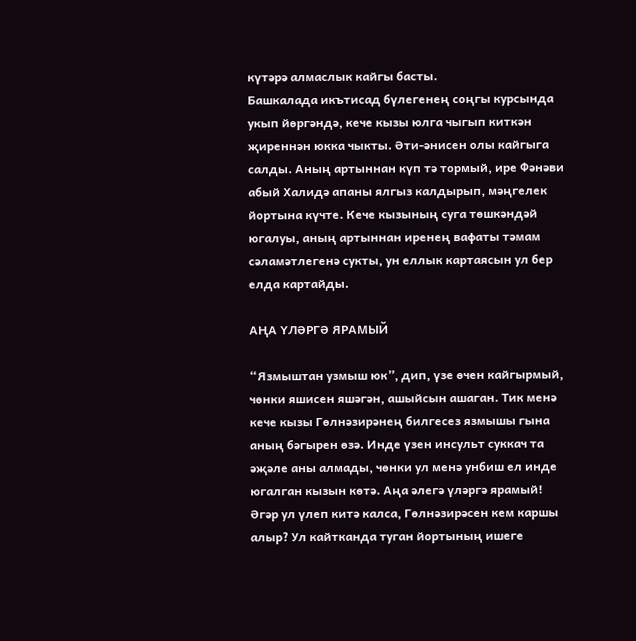күтәрә алмаслык кайгы басты.
Башкалада икътисад бүлегенең соңгы курсында укып йөргәндә, кече кызы юлга чыгып киткән җиреннән юкка чыкты. Әти-әнисен олы кайгыга салды. Аның артыннан күп тә тормый, ире Фәнәви абый Халидә апаны ялгыз калдырып, мәңгелек йортына күчте. Кече кызының суга төшкәндәй югалуы, аның артыннан иренең вафаты тәмам сәламәтлегенә сукты, ун еллык картаясын ул бер елда картайды.

АҢА ҮЛӘРГӘ ЯРАМЫЙ

“Язмыштан узмыш юк”, дип, үзе өчен кайгырмый, чөнки яшисен яшәгән, ашыйсын ашаган. Тик менә кече кызы Гөлнәзирәнең билгесез язмышы гына аның бәгырен өзә. Инде үзен инсульт суккач та әҗәле аны алмады, чөнки ул менә унбиш ел инде югалган кызын көтә. Аңа әлегә үләргә ярамый! Әгәр ул үлеп китә калса, Гөлнәзирәсен кем каршы алыр? Ул кайтканда туган йортының ишеге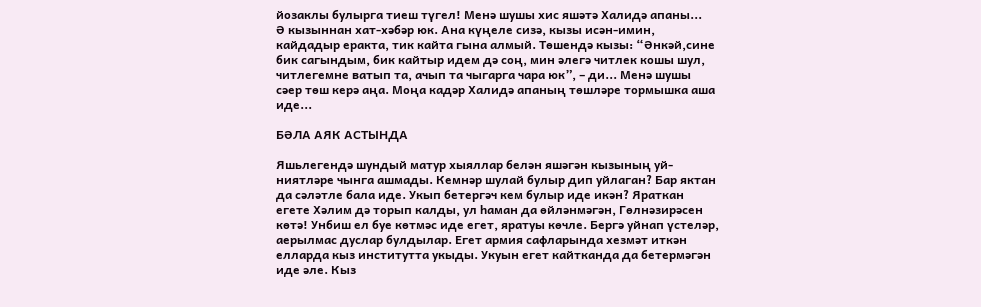йозаклы булырга тиеш түгел! Менә шушы хис яшәтә Халидә апаны...
Ә кызыннан хат-хәбәр юк. Ана күңеле сизә, кызы исән-имин, кайдадыр еракта, тик кайта гына алмый. Төшендә кызы: “Әнкәй,сине бик сагындым, бик кайтыр идем дә соң, мин әлегә читлек кошы шул, читлегемне ватып та, ачып та чыгарга чара юк”, – ди... Менә шушы сәер төш керә аңа. Моңа кадәр Халидә апаның төшләре тормышка аша иде...

БӘЛА АЯК АСТЫНДА

Яшьлегендә шундый матур хыяллар белән яшәгән кызының уй-ниятләре чынга ашмады. Кемнәр шулай булыр дип уйлаган? Бар яктан да сәләтле бала иде. Укып бетергәч кем булыр иде икән? Яраткан егете Хәлим дә торып калды, ул һаман да өйләнмәгән, Гөлнәзирәсен көтә! Унбиш ел буе көтмәс иде егет, яратуы көчле. Бергә уйнап үстеләр, аерылмас дуслар булдылар. Егет армия сафларында хезмәт иткән елларда кыз институтта укыды. Укуын егет кайтканда да бетермәгән иде әле. Кыз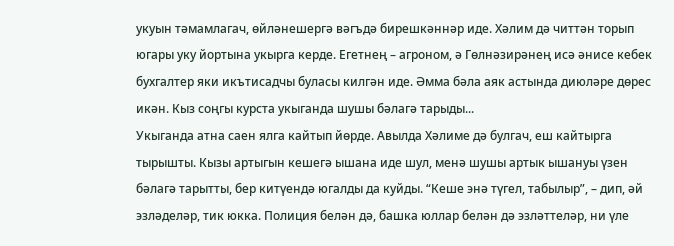укуын тәмамлагач, өйләнешергә вәгъдә бирешкәннәр иде. Хәлим дә читтән торып югары уку йортына укырга керде. Егетнең – агроном, ә Гөлнәзирәнең исә әнисе кебек бухгалтер яки икътисадчы буласы килгән иде. Әмма бәла аяк астында диюләре дөрес икән. Кыз соңгы курста укыганда шушы бәлагә тарыды...
Укыганда атна саен ялга кайтып йөрде. Авылда Хәлиме дә булгач, еш кайтырга тырышты. Кызы артыгын кешегә ышана иде шул, менә шушы артык ышануы үзен бәлагә тарытты, бер китүендә югалды да куйды. “Кеше энә түгел, табылыр”, – дип, әй эзләделәр, тик юкка. Полиция белән дә, башка юллар белән дә эзләттеләр, ни үле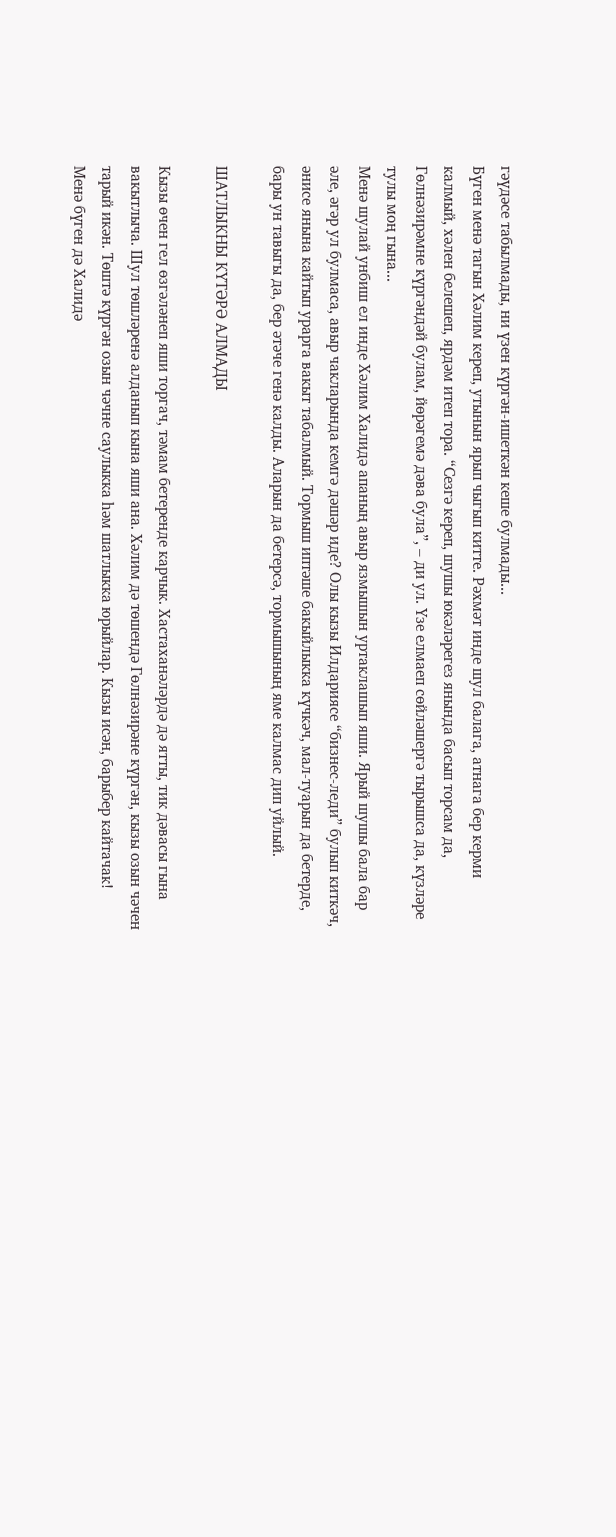гәүдәсе табылмады, ни үзен күргән-ишеткән кеше булмады...
Бүген менә тагын Хәлим кереп, утынын ярып чыгып китте. Рәхмәт инде шул балага, атнага бер керми калмый, хәлен белешеп, ярдәм итеп тора. “Сезгә кереп, шушы юкәләрегез янында басып торсам да, Гөлнәзирәмне күргәндәй булам, йөрәгемә дәва була”, – ди ул. Үзе елмаеп сөйләшергә тырышса да, күзләре тулы моң гына...
Менә шулай унбиш ел инде Хәлим Халидә апаның авыр язмышын уртаклашып яши. Ярый шушы бала бар әле, әгәр ул булмаса, авыр чакларында кемгә дәшәр иде? Олы кызы Илдариясе “бизнес-леди” булып киткәч, әнисе янына кайтып урарга вакыт табалмый. Тормыш иптәше бакыйлыкка күчкәч, мал-туарын да бетерде, бары ун тавыгы да, бер әтәче генә калды. Аларын да бетерсә, тормышының яме калмас дип уйлый.

ШАТЛЫКНЫ КҮТӘРӘ АЛМАДЫ

Кызы өчен гел өзгәләнеп яши торгач, тәмам бетеренде карчык. Хастаханәләрдә дә ятты, тик дәвасы гына вакытлыча. Шул төшләренә алданып кына яши ана. Хәлим дә төшендә Гөлнәзирәне күргән, кызы озын чәчен тарый икән. Төштә күргән озын чәчне саулыкка һәм шатлыкка юрыйлар. Кызы исән, барыбер кайтачак!
Менә бүген дә Халидә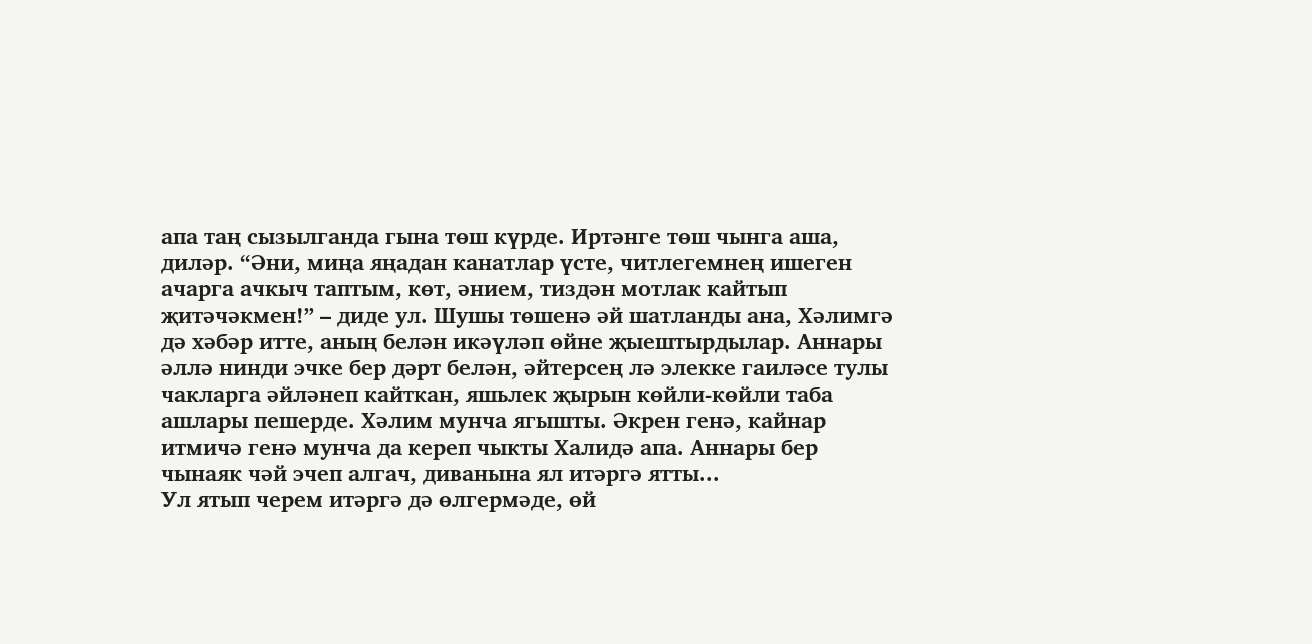апа таң сызылганда гына төш күрде. Иртәнге төш чынга аша, диләр. “Әни, миңа яңадан канатлар үсте, читлегемнең ишеген ачарга ачкыч таптым, көт, әнием, тиздән мотлак кайтып җитәчәкмен!” – диде ул. Шушы төшенә әй шатланды ана, Хәлимгә дә хәбәр итте, аның белән икәүләп өйне җыештырдылар. Аннары әллә нинди эчке бер дәрт белән, әйтерсең лә элекке гаиләсе тулы чакларга әйләнеп кайткан, яшьлек җырын көйли-көйли таба ашлары пешерде. Хәлим мунча ягышты. Әкрен генә, кайнар итмичә генә мунча да кереп чыкты Халидә апа. Аннары бер чынаяк чәй эчеп алгач, диванына ял итәргә ятты...
Ул ятып черем итәргә дә өлгермәде, өй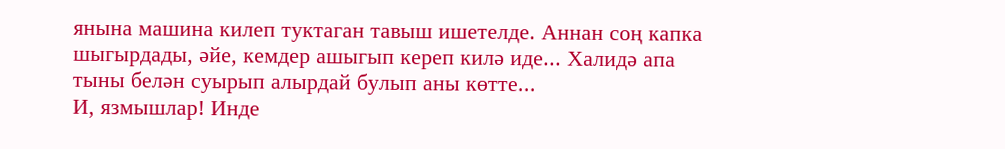янына машина килеп туктаган тавыш ишетелде. Аннан соң капка шыгырдады, әйе, кемдер ашыгып кереп килә иде... Халидә апа тыны белән суырып алырдай булып аны көтте...
И, язмышлар! Инде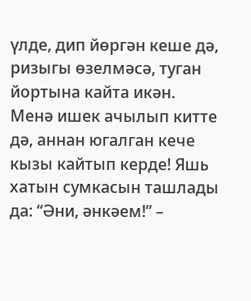үлде, дип йөргән кеше дә, ризыгы өзелмәсә, туган йортына кайта икән. Менә ишек ачылып китте дә, аннан югалган кече кызы кайтып керде! Яшь хатын сумкасын ташлады да: “Әни, әнкәем!” –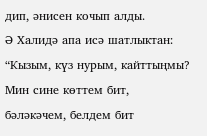дип, әнисен кочып алды.
Ә Халидә апа исә шатлыктан: “Кызым, күз нурым, кайттыңмы? Мин сине көттем бит, бәләкәчем, белдем бит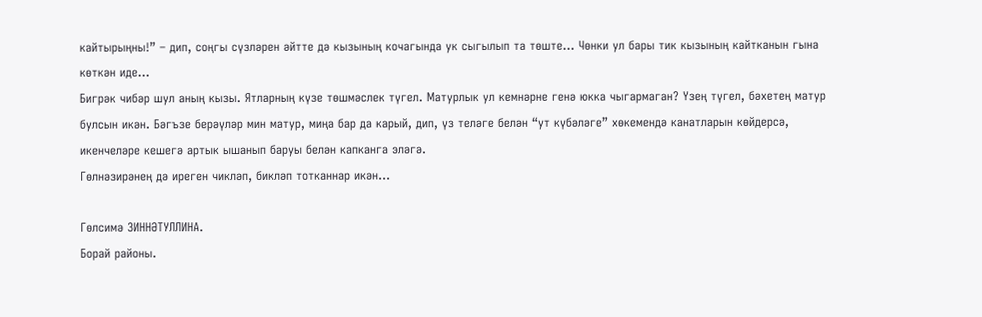кайтырыңны!” – дип, соңгы сүзләрен әйтте дә кызының кочагында ук сыгылып та төште... Чөнки ул бары тик кызының кайтканын гына көткән иде...
Бигрәк чибәр шул аның кызы. Ятларның күзе төшмәслек түгел. Матурлык ул кемнәрне генә юкка чыгармаган? Үзең түгел, бәхетең матур булсын икән. Бәгъзе берәүләр мин матур, миңа бар да карый, дип, үз теләге белән “ут күбәләге” хөкемендә канатларын көйдерсә, икенчеләре кешегә артык ышанып баруы белән капканга эләгә.
Гөлнәзирәнең дә иреген чикләп, бикләп тотканнар икән...

Гөлсимә ЗИННӘТУЛЛИНА.
Борай районы.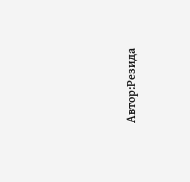Автор:Резида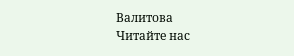Валитова
Читайте нас